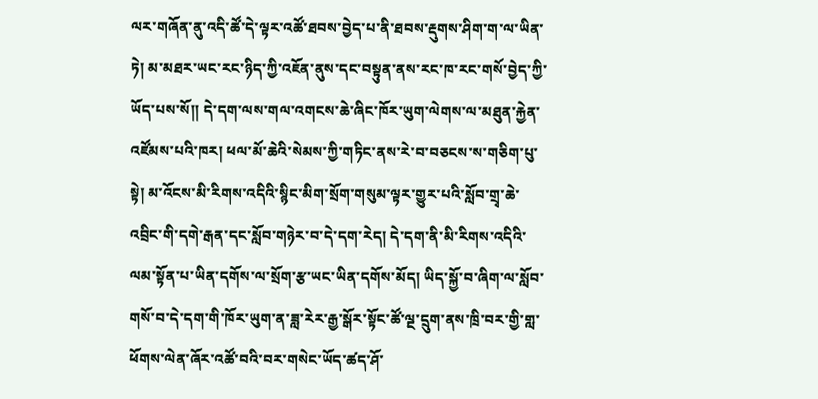ལར་གཞོན་ནུ་འདི་ཚོ་དེ་ལྟར་འཚོ་ཐབས་བྱེད་པ་ནི་ཐབས་རྡུགས་ཤིག་ག་ལ་ཡིན་ཏེ། མ་མཐར་ཡང་རང་ཉིད་ཀྱི་འཇོན་ནུས་དང་བསྟུན་ནས་རང་ཁ་རང་གསོ་བྱེད་ཀྱི་ཡོད་པས་སོ།། དེ་དག་ལས་གལ་འགངས་ཆེ་ཞིང་ཁོར་ཡུག་ལེགས་ལ་མཐུན་རྐྱེན་འཛོམས་པའི་ཁར། ཕལ་མོ་ཆེའི་སེམས་ཀྱི་གཏིང་ནས་རེ་བ་བཅངས་ས་གཅིག་པུ་སྟེ། མ་འོངས་མི་རིགས་འདིའི་སྙིང་མིག་སྲོག་གསུམ་ལྟར་གྱུར་པའི་སློབ་གྲྭ་ཆེ་འབྲིང་གི་དགེ་རྒན་དང་སློབ་གཉེར་བ་དེ་དག་རེད། དེ་དག་ནི་མི་རིགས་འདིའི་ལམ་སྟོན་པ་ཡིན་དགོས་ལ་སྲོག་རྩ་ཡང་ཡིན་དགོས་མོད། ཡིད་སྐྱོ་བ་ཞིག་ལ་སློབ་གསོ་བ་དེ་དག་གི་ཁོར་ཡུག་ན་ཟླ་རེར་རྒྱ་སྒོར་སྟོང་ཚོ་ལྔ་དྲུག་ནས་ཁྲི་བར་གྱི་གླ་ཕོགས་ལེན་ཞོར་འཚོ་བའི་བར་གསེང་ཡོད་ཚད་ཤོ་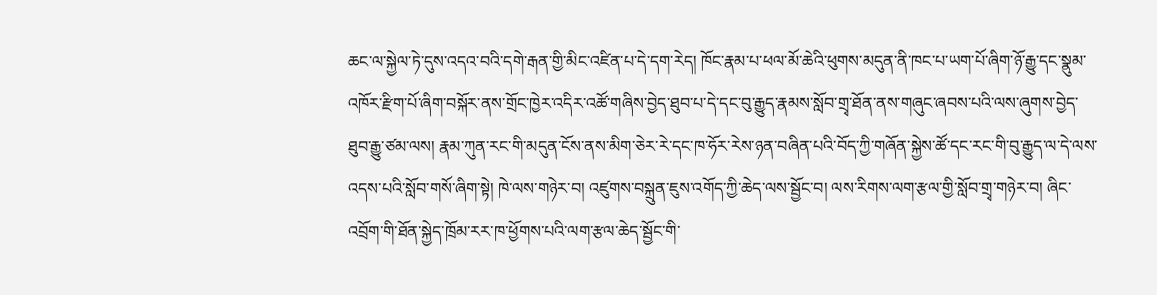ཆང་ལ་སྐྱེལ་ཏེ་དུས་འདའ་བའི་དགེ་རྒན་གྱི་མིང་འཛིན་པ་དེ་དག་རེད། ཁོང་རྣམ་པ་ཕལ་མོ་ཆེའི་ཕུགས་མདུན་ནི་ཁང་པ་ཡག་པོ་ཞིག་ཉོ་རྒྱུ་དང་སྣུམ་འཁོར་རྫིག་པོ་ཞིག་བསྐོར་ནས་གྲོང་ཁྱེར་འདིར་འཚོ་གཞིས་བྱེད་ཐུབ་པ་དེ་དང་བུ་རྒྱུད་རྣམས་སློབ་གྲྭ་ཐོན་ནས་གཞུང་ཞབས་པའི་ལས་ཞུགས་བྱེད་ཐུབ་རྒྱུ་ཙམ་ལས། རྣམ་ཀུན་རང་གི་མདུན་ངོས་ནས་མིག་ཅེར་རེ་དང་ཁ་ཧོར་རེས་ཉན་བཞིན་པའི་བོད་ཀྱི་གཞོན་སྐྱེས་ཚོ་དང་རང་གི་བུ་རྒྱུད་ལ་དེ་ལས་འདས་པའི་སློབ་གསོ་ཞིག་སྟེ། ཁེ་ལས་གཉེར་བ། འཛུགས་བསྐྲུན་ཇུས་འགོད་ཀྱི་ཆེད་ལས་སྦྱོང་བ། ལས་རིགས་ལག་རྩལ་གྱི་སློབ་གྲྭ་གཉེར་བ། ཞིང་འབྲོག་གི་ཐོན་སྐྱེད་ཁྲོམ་རར་ཁ་ཕྱོགས་པའི་ལག་རྩལ་ཆེད་སྦྱོང་གི་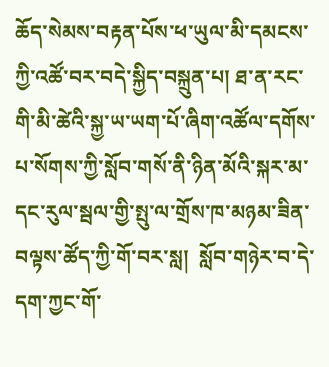ཆོད་སེམས་བརྟན་པོས་ཕ་ཡུལ་མི་དམངས་ཀྱི་འཚོ་བར་བདེ་སྐྱིད་བསྐྲུན་པ། ཐ་ན་རང་གི་མི་ཚེའི་སྐྱ་ཡ་ཡག་པོ་ཞིག་འཚོལ་དགོས་པ་སོགས་ཀྱི་སློབ་གསོ་ནི་ཉིན་མོའི་སྐར་མ་དང་རུལ་སྦལ་གྱི་སྤུ་ལ་གྲོས་ཁ་མཉམ་ཟིན་བལྟས་ཚོད་ཀྱི་གོ་བར་སླ།  སློབ་གཉེར་བ་དེ་དག་ཀྱང་གོ་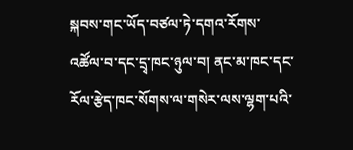སྐབས་གང་ཡོད་བཙལ་ཏེ་དགའ་རོགས་འཚོལ་བ་དང་དྲྭ་ཁང་ཉུལ་བ། ནང་མ་ཁང་དང་རོལ་རྩེད་ཁང་སོགས་ལ་གསེར་ལས་ལྷག་པའི་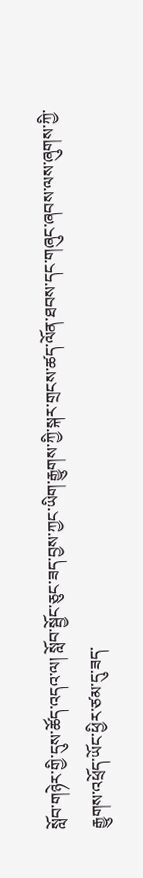སློབ་གཉེར་གྱི་དུས་ཚོད་འདའ་ལ། སློབ་སྦྱོང་ཅུང་ཟད་བྱས་ཀྱང་ཡིག་རྒྱུགས་ཀྱི་སྐར་གྲངས་ཚད་ལོན་ཐབས་དང་གཞུང་ཞབས་ལས་ཞུགས་ཀྱི་རྒྱུགས་འཕྲོད་ཡོང་ཕྱིར་ཙམ་དུ་ཟད་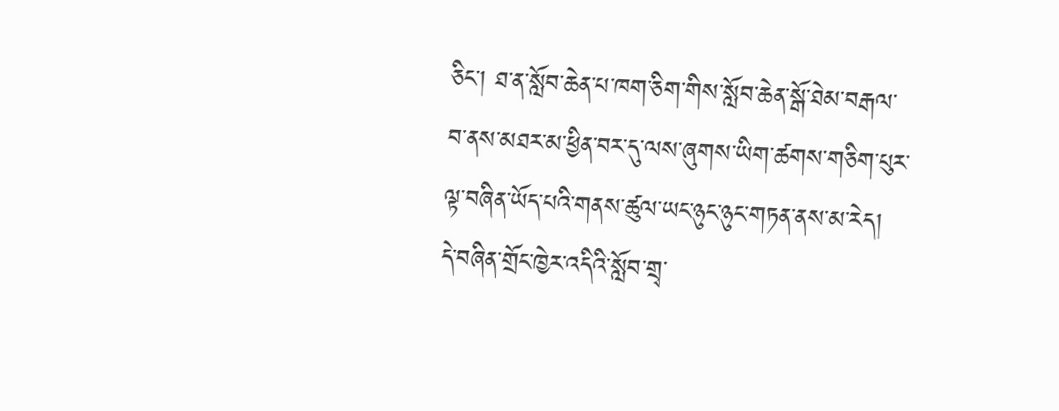ཅིང་། ཐ་ན་སློབ་ཆེན་པ་ཁག་ཅིག་གིས་སློབ་ཆེན་སྒོ་ཐེམ་བརྒལ་བ་ནས་མཐར་མ་ཕྱིན་བར་དུ་ལས་ཞུགས་ཡིག་ཚགས་གཅིག་པུར་ལྟ་བཞིན་ཡོད་པའི་གནས་ཚུལ་ཡང་ཉུང་ཉུང་གཏན་ནས་མ་རེད།
དེ་བཞིན་གྲོང་ཁྱེར་འདིའི་སློབ་གྲྭ་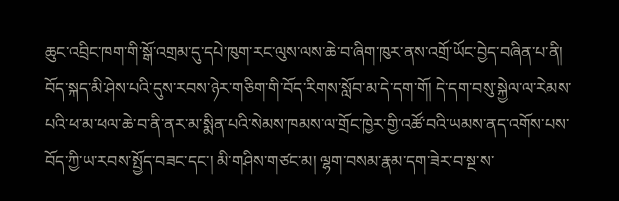ཆུང་འབྲིང་ཁག་གི་སྒོ་འགྲམ་དུ་དཔེ་ཁུག་རང་ལུས་ལས་ཆེ་བ་ཞིག་ཁུར་ནས་འགྲོ་ཡོང་བྱེད་བཞིན་པ་ནི། བོད་སྐད་མི་ཤེས་པའི་དུས་རབས་ཉེར་གཅིག་གི་བོད་རིགས་སློབ་མ་དེ་དག་གོ། དེ་དག་བསུ་སྐྱེལ་ལ་རེམས་པའི་ཕ་མ་ཕལ་ཆེ་བ་ནི་ནར་མ་སྨིན་པའི་སེམས་ཁམས་ལ་གྲོང་ཁྱེར་གྱི་འཚོ་བའི་ཡམས་ནད་འགོས་པས་བོད་ཀྱི་ཡ་རབས་སྤྱོད་བཟང་དང་། མི་གཤིས་གཙང་མ། ལྷག་བསམ་རྣམ་དག་ཟེར་བ་སྔ་ས་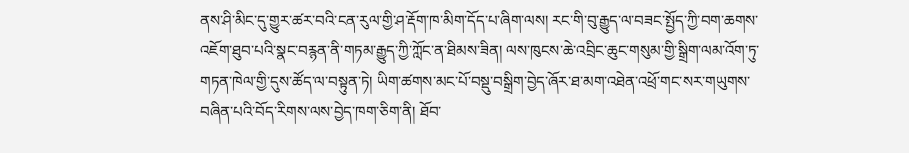ནས་ཤི་མིང་དུ་གྱུར་ཚར་བའི་ངན་རུལ་གྱི་ཤ་རྡོག་ཁ་མིག་དོད་པ་ཞིག་ལས། རང་གི་བུ་རྒྱུད་ལ་བཟང་སྤྱོད་ཀྱི་བག་ཆགས་འཇོག་ཐུབ་པའི་སྣང་བརྙན་ནི་གཏམ་རྒྱུད་ཀྱི་ཀློང་ན་ཐིམས་ཟིན། ལས་ཁུངས་ཆེ་འབྲིང་ཆུང་གསུམ་གྱི་སྒྲིག་ལམ་འོག་ཏུ་གཏན་ཁེལ་གྱི་དུས་ཚོད་ལ་བསྟུན་ཏེ། ཡིག་ཚགས་མང་པོ་བསྡུ་བསྒྲིག་བྱེད་ཞོར་ཐ་མག་འཐེན་འཕྲོ་གང་སར་གཡུགས་བཞིན་པའི་བོད་རིགས་ལས་བྱེད་ཁག་ཅིག་ནི། ཐོབ་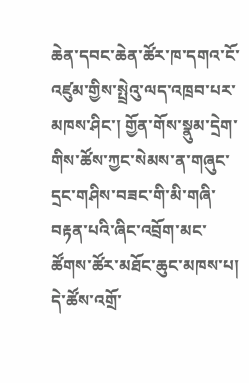ཆེན་དབང་ཆེན་ཚོར་ཁ་དགའ་ངོ་འཛུམ་གྱིས་སྤྲེའུ་ལད་འཁྲབ་པར་མཁས་ཤིང་། གྱོན་གོས་སྣུམ་དྲེག་གིས་ཚོས་ཀྱང་སེམས་ན་གཞུང་དྲང་གཤིས་བཟང་གི་མི་གཞི་བརྟན་པའི་ཞིང་འབྲོག་མང་ཚོགས་ཚོར་མཐོང་ཆུང་མཁས་པ། དེ་ཚོས་འགྲོ་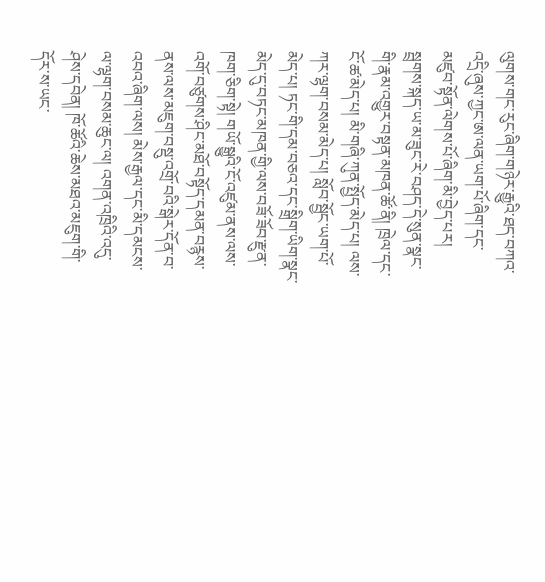ལུགས་གང་རུང་ཞིག་གཉེར་རྒྱུའི་ཐད་བཀའ་འདྲི་ཞུས་ཀྱང་ཨ་ལན་ཡག་པོ་ཞིག་དང་མཛུབ་སྟོན་ལེགས་པོ་ཞིག་མི་བྱེད་པར། སྦྲགས་སྐད་ཡ་མ་ཟུང་རེ་བཤད་དེ་སུན་སྣང་གི་རྣམ་འགྱུར་བསྟན་མཁན་ཚོ་ནི། ཁྲེལ་དང་ངོ་ཚ་མེད་པ། མི་གཞི་ཀུན་སྤྱོད་མེད་པ། ལས་ཀར་ལྷག་བསམ་མེད་པ། སློབ་སྦྱོང་ཡག་པོ་མེད་པ། ཏང་གི་དམ་བཅའ་དང་སྒྲིག་ཡིག་སྣང་མེད་དུ་བཏང་མཁན་གྱི་ལས་བཟོ་ཟོབ་རྫུན་ཁག་ཅིག་སྟེ། གཡོ་སྒྱུའི་ངོ་འཛུམ་ནས་ལས་འགོ་བཙུགས་ཤིང་མཐོ་བསྟོད་དམན་བརྙས་ནས་ལས་མཇུག་བསྡུ་འགྲོ་བའི་སྒེར་དོན་བ་འབའ་ཞིག་ལས། མེས་རྒྱལ་དང་མི་དམངས་ལ་ལྷག་བསམ་ཆུང་ལ། འགན་འཁྲིའི་འདུ་ཤེས་དབེན། ཁོ་ཚོའི་ཆེས་མཐའ་མཇུག་གི་དོར་ས་ཡང་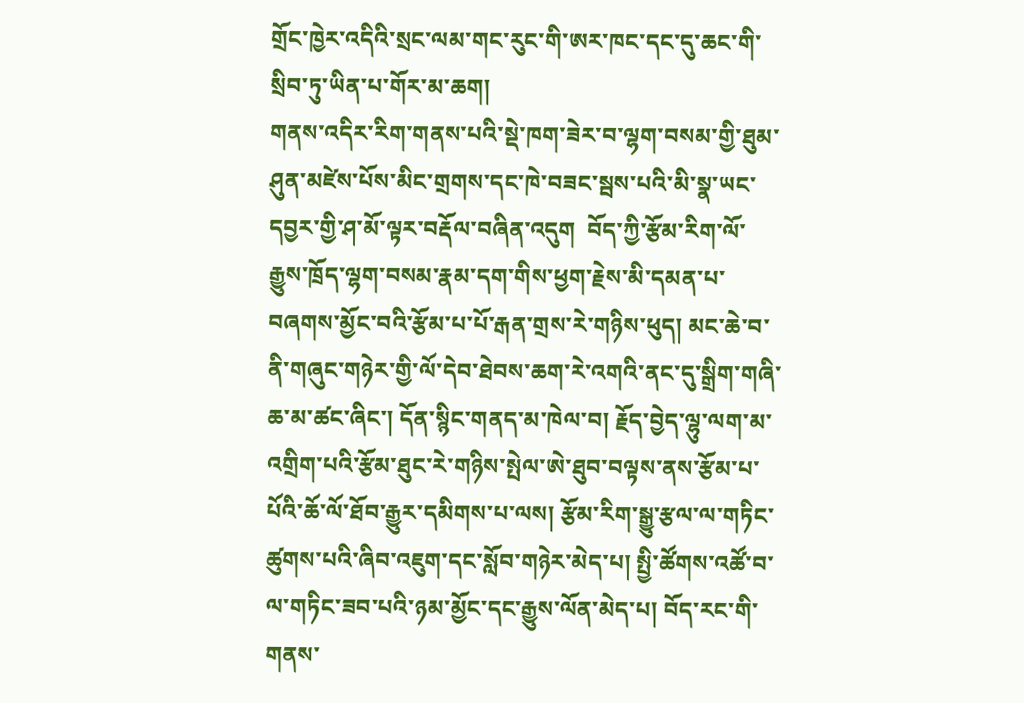གྲོང་ཁྱེར་འདིའི་སྲང་ལམ་གང་རུང་གི་ཨར་ཁང་དང་དུ་ཆང་གི་སྲིབ་ཏུ་ཡིན་པ་གོར་མ་ཆག།
གནས་འདིར་རིག་གནས་པའི་སྡེ་ཁག་ཟེར་བ་ལྷག་བསམ་གྱི་ཐུམ་ཤུན་མཛེས་པོས་མིང་གྲགས་དང་ཁེ་བཟང་སྦས་པའི་མི་སྣ་ཡང་དབྱར་གྱི་ཤ་མོ་ལྟར་བརྡོལ་བཞིན་འདུག  བོད་ཀྱི་རྩོམ་རིག་ལོ་རྒྱུས་ཁྲོད་ལྷག་བསམ་རྣམ་དག་གིས་ཕྱག་རྗེས་མི་དམན་པ་བཞགས་མྱོང་བའི་རྩོམ་པ་པོ་རྒན་གྲས་རེ་གཉིས་ཕུད། མང་ཆེ་བ་ནི་གཞུང་གཉེར་གྱི་ལོ་དེབ་ཐེབས་ཆག་རེ་འགའི་ནང་དུ་སྒྲིག་གཞི་ཆ་མ་ཚང་ཞིང་། དོན་སྙིང་གནད་མ་ཁེལ་བ། རྗོད་བྱེད་ལྷུ་ལག་མ་འགྲིག་པའི་རྩོམ་ཐུང་རེ་གཉིས་སྤེལ་ཨེ་ཐུབ་བལྟས་ནས་རྩོམ་པ་པོའི་ཆོ་ལོ་ཐོབ་རྒྱུར་དམིགས་པ་ལས། རྩོམ་རིག་སྒྱུ་རྩལ་ལ་གཏིང་ཚུགས་པའི་ཞིབ་འཇུག་དང་སློབ་གཉེར་མེད་པ། སྤྱི་ཚོགས་འཚོ་བ་ལ་གཏིང་ཟབ་པའི་ཉམ་མྱོང་དང་རྒྱུས་ལོན་མེད་པ། བོད་རང་གི་གནས་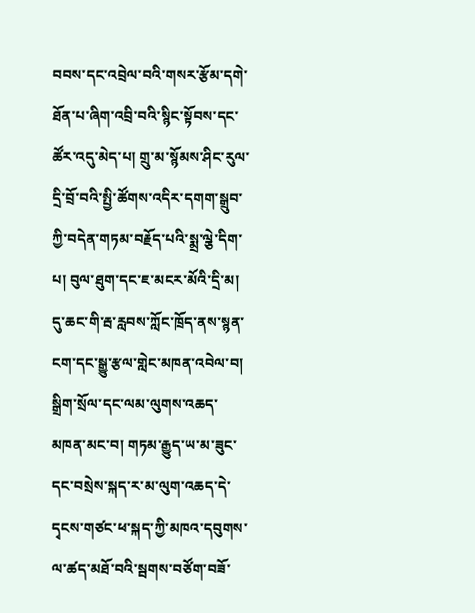བབས་དང་འབྲེལ་བའི་གསར་རྩོམ་དགེ་ཐོན་པ་ཞིག་འབྲི་བའི་སྙིང་སྟོབས་དང་ཚོར་འདུ་མེད་པ། གྲུ་མ་སྙོམས་ཤིང་རུལ་དྲི་བྲོ་བའི་སྤྱི་ཚོགས་འདིར་དགག་སྒྲུབ་ཀྱི་བདེན་གཏམ་བརྗོད་པའི་སྨྲ་ལྕེ་དིག་པ། བུལ་ཐུག་དང་ཇ་མངར་མོའི་དྲི་མ། དུ་ཆང་གི་རྦ་རླབས་ཀློང་ཁྲོད་ནས་སྙན་ངག་དང་སྒྱུ་རྩལ་གླེང་མཁན་འབེལ་བ། སྒྲིག་སྲོལ་དང་ལམ་ལུགས་འཆད་མཁན་མང་བ། གཏམ་རྒྱུད་ཡ་མ་ཟུང་དང་བསྲེས་སྐད་ར་མ་ལུག་འཆད་དེ་དྭངས་གཙང་ཕ་སྐད་ཀྱི་མཁའ་དབུགས་ལ་ཚད་མཐོ་བའི་སྦགས་བཙོག་བཟོ་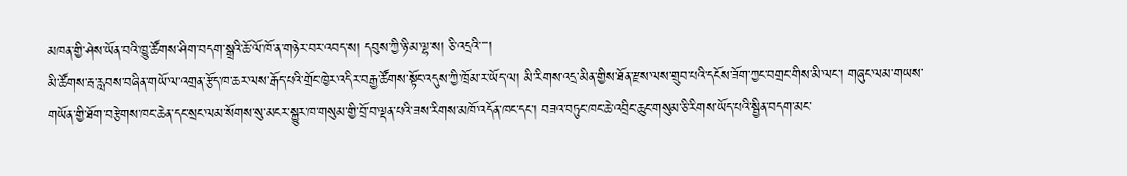མཁན་གྱི་ཤེས་ཡོན་བའི་ཁྱུ་ཚོགས་ཤིག་བདག་སྒྲའི་ཆོ་ལོ་ཁོ་ན་གཉེར་བར་འབད་ས། དབུས་ཀྱི་ཉི་མ་ལྷ་ས། ཅི་འདྲའི་་་་།
མི་ཚོགས་རྦ་རླབས་བཞིན་གཡོ་ལ་འགྲན་རྩོད་ཁ་ཆར་ལས་རྒོད་པའི་གྲོང་ཁྱེར་འདིར་བརྒྱ་ཚོགས་སྟོང་འདུས་ཀྱི་ཁྲོམ་ར་ཡོད་ལ། མི་རིགས་འདྲ་མིན་གྱིས་ཐོན་རྫས་ལས་གྲུབ་པའི་དངོས་ཟོག་ཀྱང་བགྲང་གིས་མི་ལང་། གཞུང་ལམ་གཡས་གཡོན་གྱི་ཐོག་བརྩེགས་ཁང་ཆེན་དང་སྲང་ལམ་སོགས་སུ་མངར་སྐྱུར་ཁ་གསུམ་གྱི་བྲོ་བ་ལྡན་པའི་ཟས་རིགས་མཁོ་འདོན་ཁང་དང་། བཟའ་བཏུང་ཁང་ཆེ་འབྲིང་ཆུང་གསུམ་ཅི་རིགས་ཡོད་པའི་སྦྱིན་བདག་མང་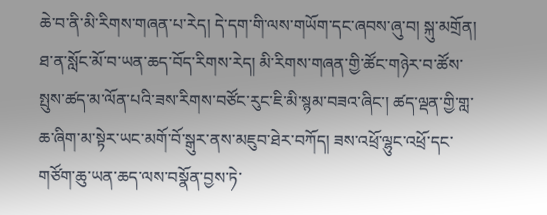ཆེ་བ་ནི་མི་རིགས་གཞན་པ་རེད། དེ་དག་གི་ལས་གཡོག་དང་ཞབས་ཞུ་བ། སྐུ་མགྲོན། ཐ་ན་སློང་མོ་བ་ཡན་ཆད་བོད་རིགས་རེད། མི་རིགས་གཞན་གྱི་ཚོང་གཉེར་བ་ཚོས་སྤུས་ཚད་མ་ལོན་པའི་ཟས་རིགས་བཙོང་རུང་ཇི་མི་སྙམ་བཟའ་ཞིང་། ཚད་ལྡན་གྱི་གླ་ཆ་ཞིག་མ་སྟེར་ཡང་མགོ་བོ་སྒུར་ནས་མཇུབ་ཐེར་བཀོད། ཟས་འཕྲོ་ལྷུང་འཕྲོ་དང་གཙོག་ཆུ་ཡན་ཆད་ལས་བསྣོན་བྱས་ཏེ་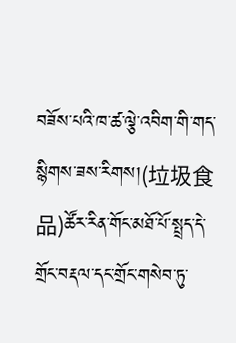བཟོས་པའི་ཁ་ཚ་ལྕེ་འབིག་གི་གད་སྙིགས་ཟས་རིགས།(垃圾食品)ཚོར་རིན་གོང་མཐོ་པོ་སྤྲད་དེ་གྲོང་བརྡལ་དང་གྲོང་གསེབ་ཏུ་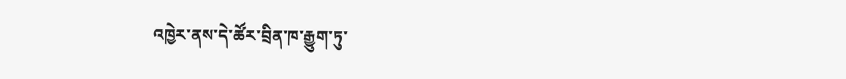འཁྱེར་ནས་དེ་ཚོར་བྲིན་ཁ་རྒྱུག་ཏུ་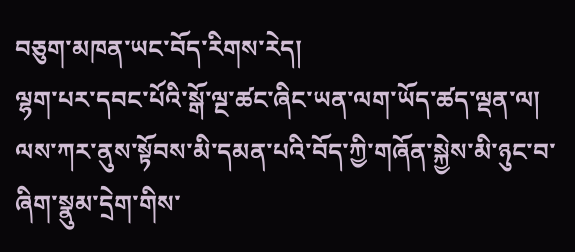བཅུག་མཁན་ཡང་བོད་རིགས་རེད།
ལྷག་པར་དབང་པོའི་སྒོ་ལྔ་ཚང་ཞིང་ཡན་ལག་ཡོད་ཚད་ལྡན་ལ། ལས་ཀར་ནུས་སྟོབས་མི་དམན་པའི་བོད་ཀྱི་གཞོན་སྐྱེས་མི་ཉུང་བ་ཞིག་སྣུམ་དྲེག་གིས་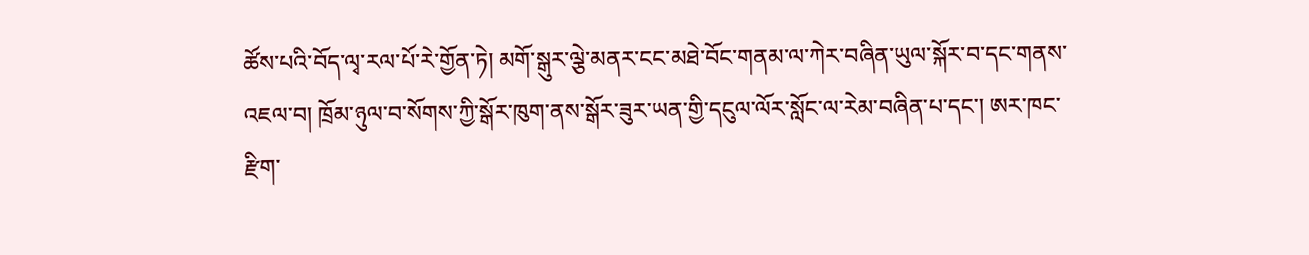ཚོས་པའི་བོད་ལྭ་རལ་པོ་རེ་གྱོན་ཏེ། མགོ་སྒུར་ལྕེ་མནར་ངང་མཐེ་བོང་གནམ་ལ་ཀེར་བཞིན་ཡུལ་སྐོར་བ་དང་གནས་འཇལ་བ། ཁྲོམ་ཉུལ་བ་སོགས་ཀྱི་སྒོར་ཁུག་ནས་སྒོར་ཟུར་ཡན་གྱི་དངུལ་ལོར་སློང་ལ་རེམ་བཞིན་པ་དང་། ཨར་ཁང་རྫིག་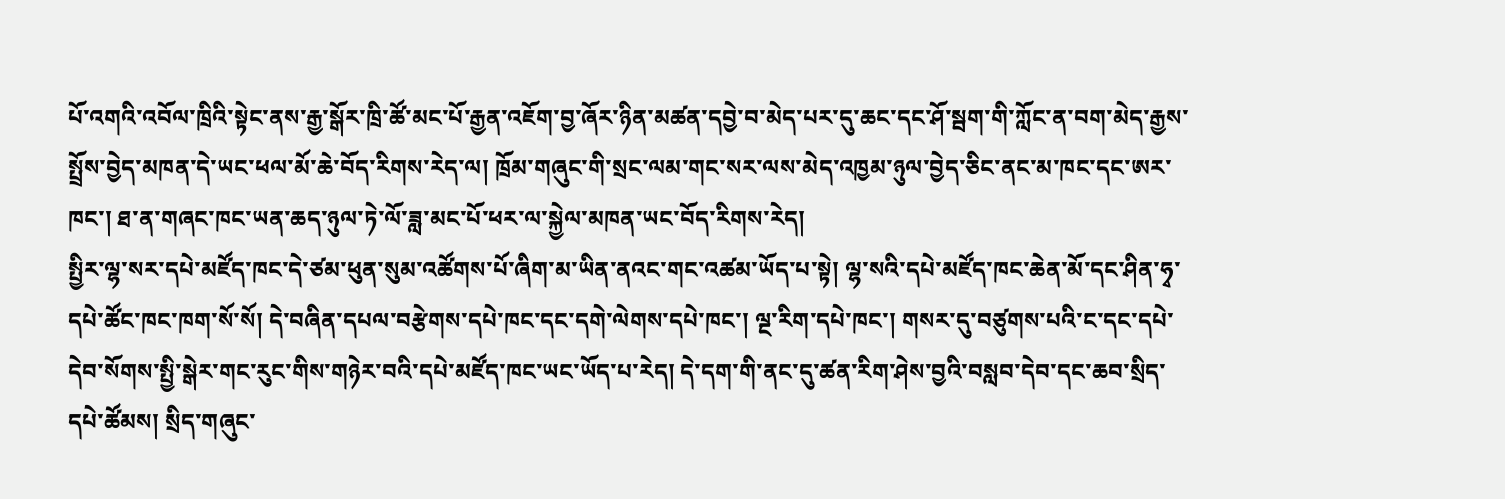པོ་འགའི་འབོལ་ཁྲིའི་སྟེང་ནས་རྒྱ་སྒོར་ཁྲི་ཚོ་མང་པོ་རྒྱན་འཇོག་བྱ་ཞོར་ཉིན་མཚན་དབྱེ་བ་མེད་པར་དུ་ཆང་དང་ཤོ་སྦག་གི་ཀློང་ན་བག་མེད་རྒྱས་སྤྲོས་བྱེད་མཁན་དེ་ཡང་ཕལ་མོ་ཆེ་བོད་རིགས་རེད་ལ། ཁྲོམ་གཞུང་གི་སྲང་ལམ་གང་སར་ལས་མེད་འཁྱམ་ཉུལ་བྱེད་ཅིང་ནང་མ་ཁང་དང་ཨར་ཁང་། ཐ་ན་གཞང་ཁང་ཡན་ཆད་ཉུལ་ཏེ་ལོ་ཟླ་མང་པོ་ཕར་ལ་སྐྱེལ་མཁན་ཡང་བོད་རིགས་རེད།
སྤྱིར་ལྷ་སར་དཔེ་མཛོད་ཁང་དེ་ཙམ་ཕུན་སུམ་འཚོགས་པོ་ཞིག་མ་ཡིན་ནའང་གང་འཚམ་ཡོད་པ་སྟེ། ལྷ་སའི་དཔེ་མཛོད་ཁང་ཆེན་མོ་དང་ཤིན་ཧྭ་དཔེ་ཚོང་ཁང་ཁག་སོ་སོ། དེ་བཞིན་དཔལ་བརྩེགས་དཔེ་ཁང་དང་དགེ་ལེགས་དཔེ་ཁང་། ལྔ་རིག་དཔེ་ཁང་། གསར་དུ་བཙུགས་པའི་ང་དང་དཔེ་དེབ་སོགས་སྤྱི་སྒེར་གང་རུང་གིས་གཉེར་བའི་དཔེ་མཛོད་ཁང་ཡང་ཡོད་པ་རེད། དེ་དག་གི་ནང་དུ་ཚན་རིག་ཤེས་བྱའི་བསླབ་དེབ་དང་ཆབ་སྲིད་དཔེ་ཚོམས། སྲིད་གཞུང་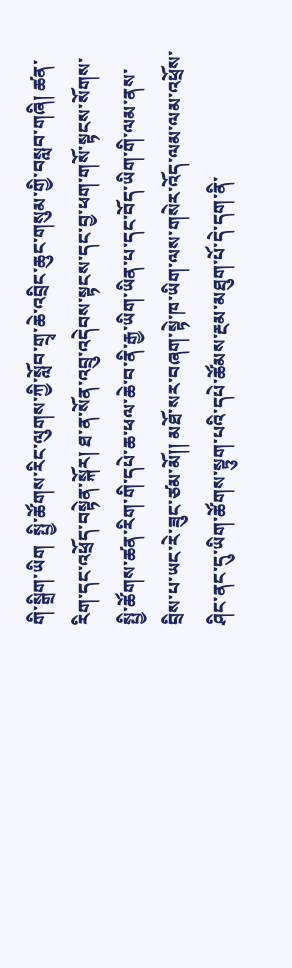གི་སྒྲིག་ཡིག  སྤྱི་ཚོགས་རིང་ལུགས་ཀྱི་སློབ་གྲྭ་ཆེ་འབྲིང་ཆུང་གསུམ་གྱི་བསླབ་གཞི། ཚན་རིག་དང་འཕྲོད་བསྟེན་སྐོར། ཐ་ན་སོན་འབྲུ་འདེབས་སྟངས་དང་བྱ་ཕག་གསོ་སྟངས་སོགས་སྤྱི་ཚོགས་ཚན་རིག་གི་དཔེ་ཆ་ཕལ་ཆེ་བ་ནི་རྒྱ་ཡིག་ཡིན་པ་དང་བོད་ཡིག་གི་ལམ་ནས་བྲིས་པ་ཡང་རེ་ཟུང་ཙམ་མོ།། མཐོ་སར་བཞག་སྟེ་ཁ་ཡིག་ལས་གསེར་འོད་ལམ་ལམ་འཕྲོས་ཤིང་ནང་དུ་ཡིག་ཚོགས་སྟུག་པའི་དཔེ་ཚོམས་རྔམ་མཐུག་པོ་དེ་དག་ནི་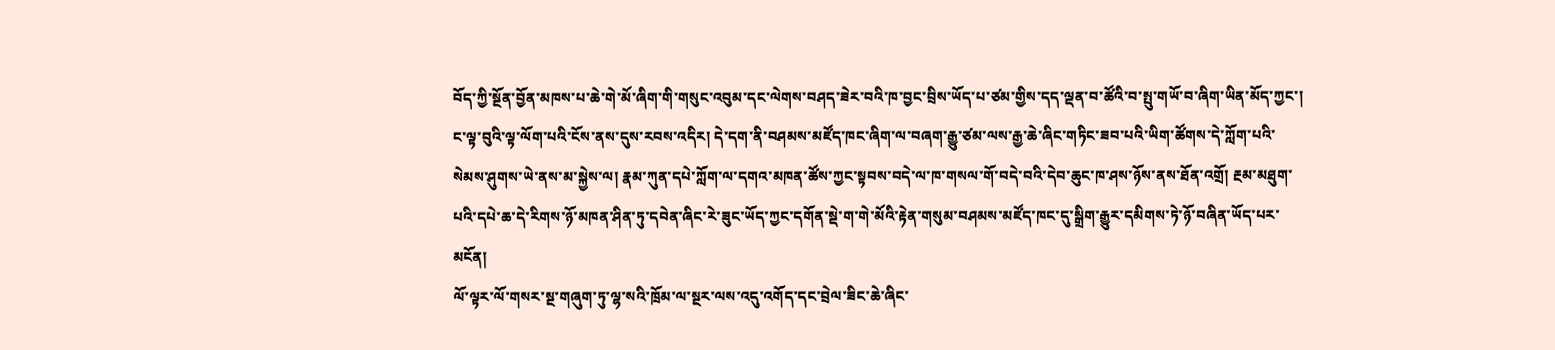བོད་ཀྱི་སྔོན་བྱོན་མཁས་པ་ཆེ་གེ་མོ་ཞིག་གི་གསུང་འབུམ་དང་ལེགས་བཤད་ཟེར་བའི་ཁ་བྱང་བྲིས་ཡོད་པ་ཙམ་གྱིས་དད་ལྡན་བ་ཚོའི་བ་སྤུ་གཡོ་བ་ཞིག་ཡིན་མོད་ཀྱང་། ང་ལྟ་བུའི་ལྟ་ལོག་པའི་ངོས་ནས་དུས་རབས་འདིར། དེ་དག་ནི་བཤམས་མཛོད་ཁང་ཞིག་ལ་བཞག་རྒྱུ་ཙམ་ལས་རྒྱ་ཆེ་ཞིང་གཏིང་ཟབ་པའི་ཡིག་ཚོགས་དེ་ཀློག་པའི་སེམས་ཤུགས་ཡེ་ནས་མ་སྐྱེས་ལ། རྣམ་ཀུན་དཔེ་ཀློག་ལ་དགའ་མཁན་ཚོས་ཀྱང་སྟབས་བདེ་ལ་ཁ་གསལ་གོ་བདེ་བའི་དེབ་ཆུང་ཁ་ཤས་ཉོས་ནས་ཐོན་འགྲོ། རྔམ་མཐུག་པའི་དཔེ་ཆ་དེ་རིགས་ཉོ་མཁན་ཤིན་ཏུ་དབེན་ཞིང་རེ་ཟུང་ཡོད་ཀྱང་དགོན་སྡེ་ག་གེ་མོའི་རྟེན་གསུམ་བཤམས་མཛོད་ཁང་དུ་སྒྲིག་རྒྱུར་དམིགས་ཏེ་ཉོ་བཞིན་ཡོད་པར་མངོན།
ལོ་ལྟར་ལོ་གསར་སྔ་གཞུག་ཏུ་ལྷ་སའི་ཁྲོམ་ལ་སྔར་ལས་འདུ་འགོད་དང་བྲེལ་ཟིང་ཆེ་ཞིང་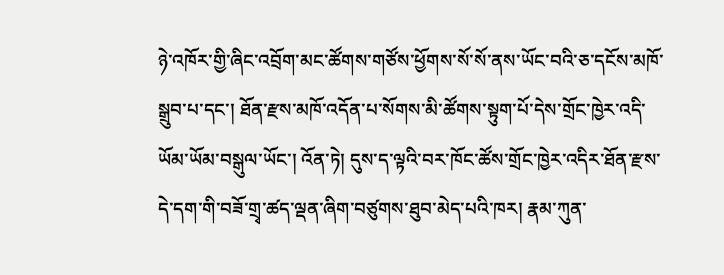ཉེ་འཁོར་གྱི་ཞིང་འབྲོག་མང་ཚོགས་གཙོས་ཕྱོགས་སོ་སོ་ནས་ཡོང་བའི་ཅ་དངོས་མཁོ་སྒྲུབ་པ་དང་། ཐོན་རྫས་མཁོ་འདོན་པ་སོགས་མི་ཚོགས་སྟུག་པོ་དེས་གྲོང་ཁྱེར་འདི་ཡོམ་ཡོམ་བསྒུལ་ཡོང་། འོན་ཏེ། དུས་ད་ལྟའི་བར་ཁོང་ཚོས་གྲོང་ཁྱེར་འདིར་ཐོན་རྫས་དེ་དག་གི་བཟོ་གྲྭ་ཚད་ལྡན་ཞིག་བཙུགས་ཐུབ་མེད་པའི་ཁར། རྣམ་ཀུན་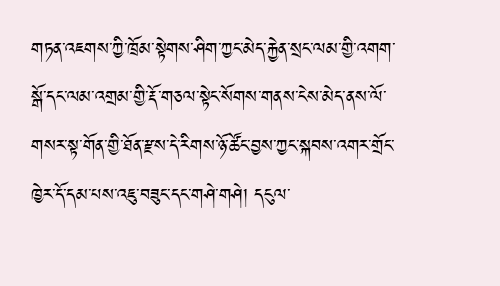གཏན་འཇགས་ཀྱི་ཁྲོམ་སྟེགས་ཤིག་ཀྱང་མེད་རྐྱེན་སྲང་ལམ་གྱི་འགག་སྒོ་དང་ལམ་འགྲམ་གྱི་རྡོ་གཅལ་སྟེང་སོགས་གནས་ངེས་མེད་ནས་ལོ་གསར་སྟ་གོན་གྱི་ཐོན་རྫས་དེ་རིགས་ཉོ་ཚོང་བྱས་ཀྱང་སྐབས་འགར་གྲོང་ཁྱེར་དོ་དམ་པས་འཇུ་བཟུང་དང་གཤེ་གཤེ། དངུལ་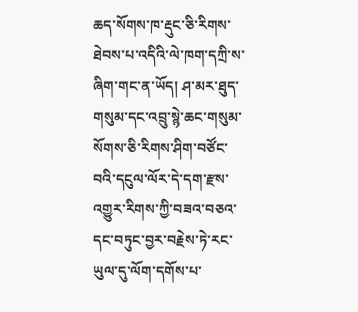ཆད་སོགས་ཁ་རྡུང་ཅི་རིགས་ཐེབས་པ་འདིའི་ལེ་ཁག་དཀྲི་ས་ཞིག་གང་ན་ཡོད། ཤ་མར་ཐུད་གསུམ་དང་འབྲུ་སྙེ་ཆང་གསུམ་སོགས་ཅི་རིགས་ཤིག་བཙོང་བའི་དངུལ་ལོར་དེ་དག་རྫས་འགྱུར་རིགས་ཀྱི་བཟའ་བཅའ་དང་བཏུང་བྱར་བརྗེས་ཏེ་རང་ཡུལ་དུ་ལོག་དགོས་པ་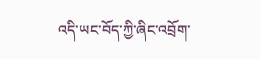འདི་ཡང་བོད་ཀྱི་ཞིང་འབྲོག་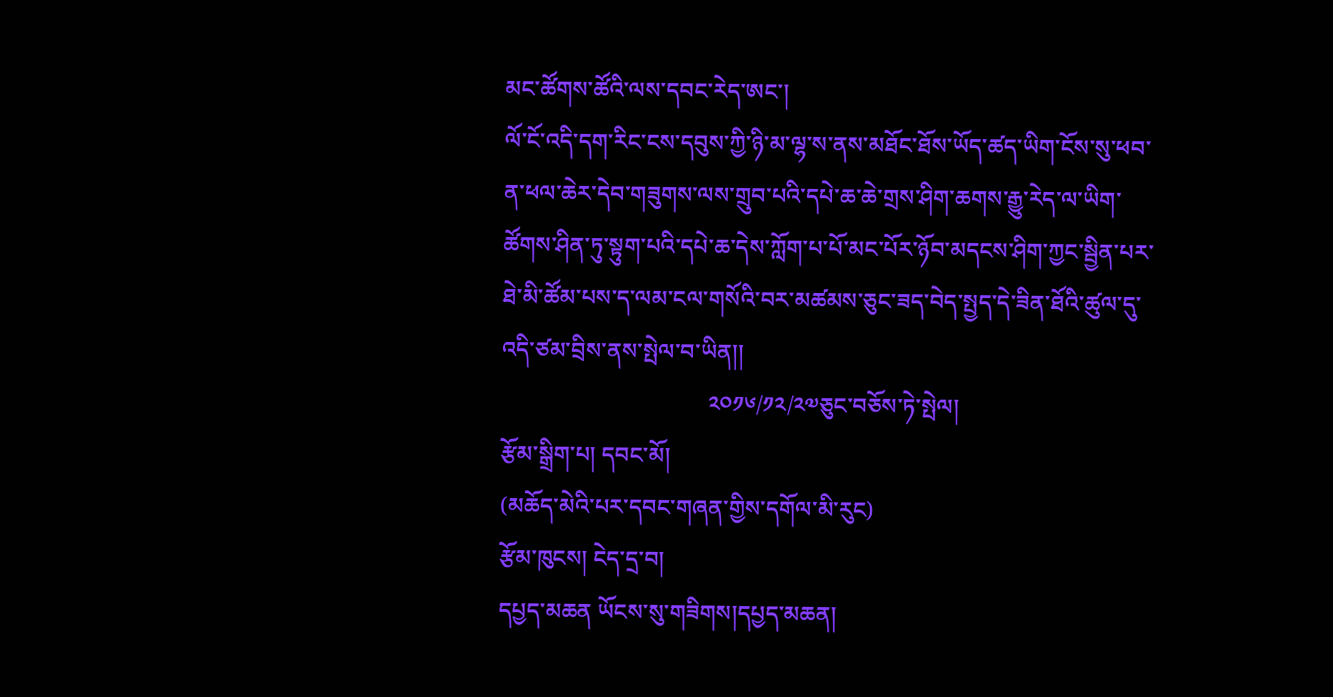མང་ཚོགས་ཚོའི་ལས་དབང་རེད་ཨང་།
ལོ་ངོ་འདི་དག་རིང་ངས་དབུས་ཀྱི་ཉི་མ་ལྷ་ས་ནས་མཐོང་ཐོས་ཡོད་ཚད་ཡིག་ངོས་སུ་ཕབ་ན་ཕལ་ཆེར་དེབ་གཟུགས་ལས་གྲུབ་པའི་དཔེ་ཆ་ཆེ་གྲས་ཤིག་ཆགས་རྒྱུ་རེད་ལ་ཡིག་ཚོགས་ཤིན་ཏུ་སྟུག་པའི་དཔེ་ཆ་དེས་ཀློག་པ་པོ་མང་པོར་ཉོབ་མདངས་ཤིག་ཀྱང་སྦྱིན་པར་ཐེ་མི་ཚོམ་པས་ད་ལམ་ངལ་གསོའི་བར་མཚམས་ཅུང་ཟད་བེད་སྤྱད་དེ་ཟིན་ཐོའི་ཚུལ་དུ་འདི་ཙམ་བྲིས་ནས་སྤེལ་བ་ཡིན།།
                                    ༢༠༡༦/༡༢/༢༧ཅུང་བཅོས་ཏེ་སྤེལ།
རྩོམ་སྒྲིག་པ། དབང་མོ།
(མཆོད་མེའི་པར་དབང་གཞན་གྱིས་དགོལ་མི་རུང)
རྩོམ་ཁུངས། ངེད་དྲ་བ།
དཔྱད་མཆན ཡོངས་སུ་གཟིགས།དཔྱད་མཆན།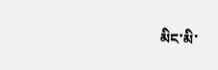མིང་མི་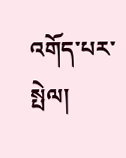འགོད་པར་སྤེལ།